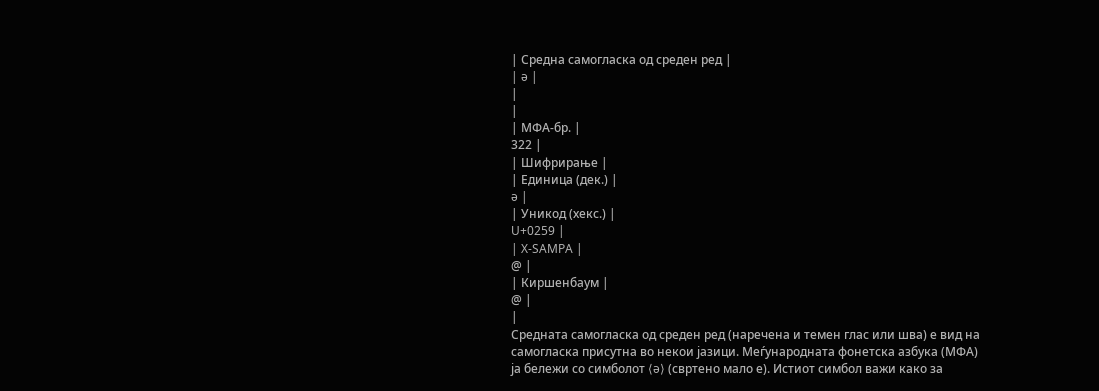| Средна самогласка од среден ред |
| ə |
|
|
| МФА-бр. |
322 |
| Шифрирање |
| Единица (дек.) |
ə |
| Уникод (хекс.) |
U+0259 |
| X-SAMPA |
@ |
| Киршенбаум |
@ |
|
Средната самогласка од среден ред (наречена и темен глас или шва) е вид на самогласка присутна во некои јазици. Меѓународната фонетска азбука (МФА) ја бележи со симболот ⟨ə⟩ (свртено мало е). Истиот симбол важи како за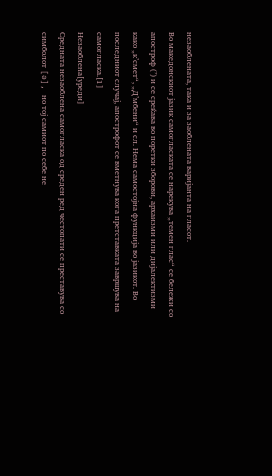незаоблената, така и за заоблената варијанта на гласот.
Во македонскиот јазик самогласката се нарекува „темен глас“ се бележи со апостроф (’) и се среќава во поретки зборови, архаизми или дијалектизми како „к’смет“, „Д’мбени“ и сл. Нема самостојна функција во јазикот. Во последниот случај, апострофот се вметнува кога претставката завршува на самогласка.[1]
Незаоблена[уреди]
Средната незаоблена самогласка од среден ред честопати се преставува со симболот [ə], но тој самиот по себе не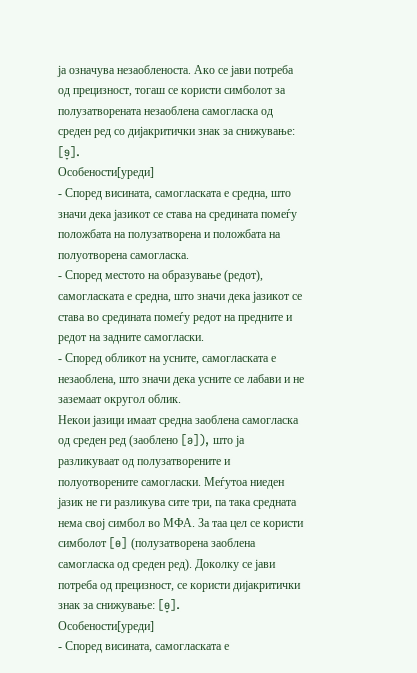ја означува незаобленоста. Ако се јави потреба од прецизност, тогаш се користи симболот за полузатворената незаоблена самогласка од среден ред со дијакритички знак за снижување: [ɘ̞].
Особености[уреди]
- Според висината, самогласката е средна, што значи дека јазикот се става на средината помеѓу положбата на полузатворена и положбата на полуотворена самогласка.
- Според местото на образување (редот), самогласката е средна, што значи дека јазикот се става во средината помеѓу редот на предните и редот на задните самогласки.
- Според обликот на усните, самогласката е незаоблена, што значи дека усните се лабави и не заземаат округол облик.
Некои јазици имаат средна заоблена самогласка од среден ред (заоблено [ə]), што ја разликуваат од полузатворените и полуотворените самогласки. Меѓутоа ниеден јазик не ги разликува сите три, па така средната нема свој симбол во МФА. За таа цел се користи симболот [ɵ] (полузатворена заоблена самогласка од среден ред). Доколку се јави потреба од прецизност, се користи дијакритички знак за снижување: [ɵ̞].
Особености[уреди]
- Според висината, самогласката е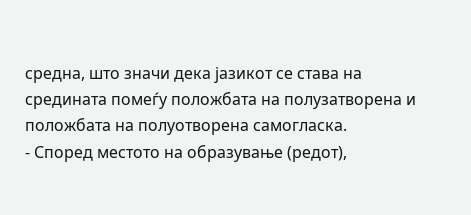средна, што значи дека јазикот се става на средината помеѓу положбата на полузатворена и положбата на полуотворена самогласка.
- Според местото на образување (редот),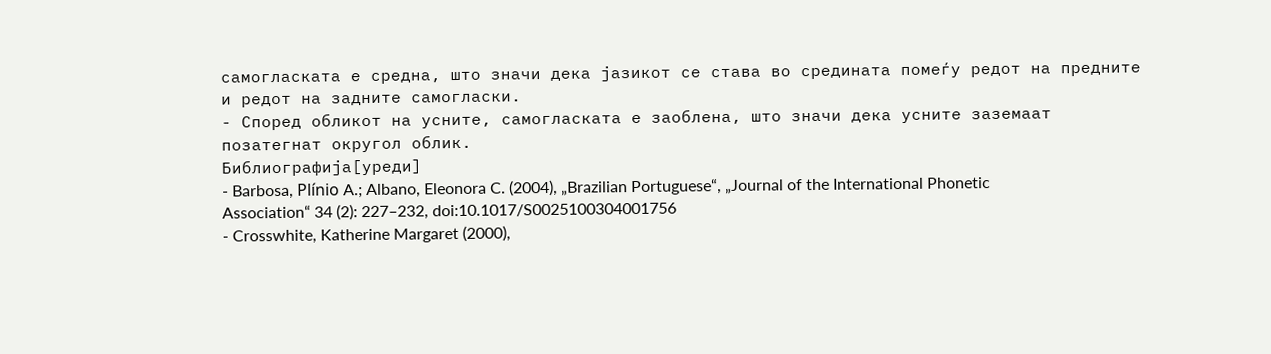самогласката е средна, што значи дека јазикот се става во средината помеѓу редот на предните и редот на задните самогласки.
- Според обликот на усните, самогласката е заоблена, што значи дека усните заземаат позатегнат округол облик.
Библиографија[уреди]
- Barbosa, Plínio A.; Albano, Eleonora C. (2004), „Brazilian Portuguese“, „Journal of the International Phonetic Association“ 34 (2): 227–232, doi:10.1017/S0025100304001756
- Crosswhite, Katherine Margaret (2000),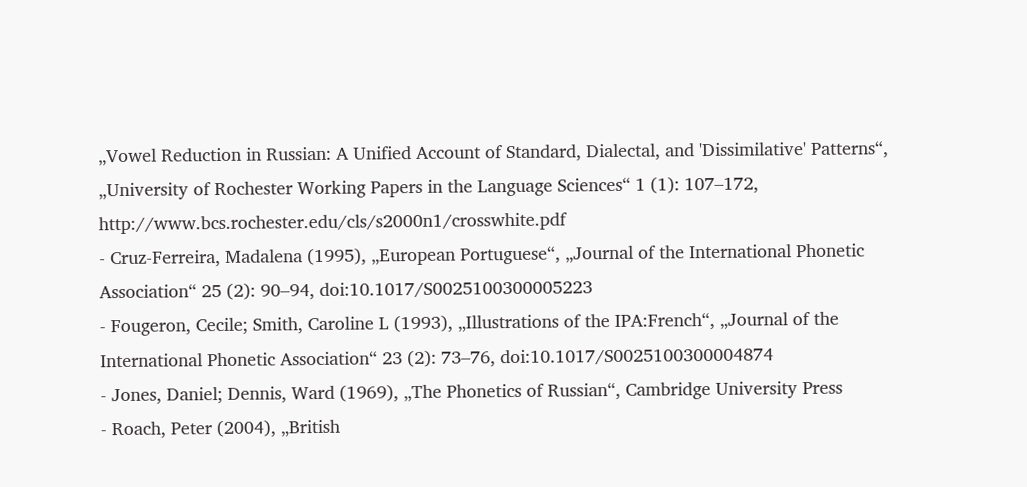„Vowel Reduction in Russian: A Unified Account of Standard, Dialectal, and 'Dissimilative' Patterns“, „University of Rochester Working Papers in the Language Sciences“ 1 (1): 107–172, http://www.bcs.rochester.edu/cls/s2000n1/crosswhite.pdf
- Cruz-Ferreira, Madalena (1995), „European Portuguese“, „Journal of the International Phonetic Association“ 25 (2): 90–94, doi:10.1017/S0025100300005223
- Fougeron, Cecile; Smith, Caroline L (1993), „Illustrations of the IPA:French“, „Journal of the International Phonetic Association“ 23 (2): 73–76, doi:10.1017/S0025100300004874
- Jones, Daniel; Dennis, Ward (1969), „The Phonetics of Russian“, Cambridge University Press
- Roach, Peter (2004), „British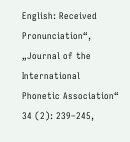English: Received Pronunciation“, „Journal of the International Phonetic Association“ 34 (2): 239–245,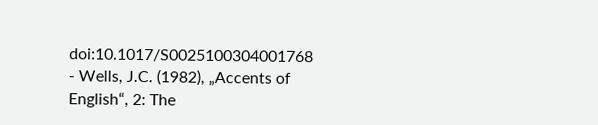doi:10.1017/S0025100304001768
- Wells, J.C. (1982), „Accents of English“, 2: The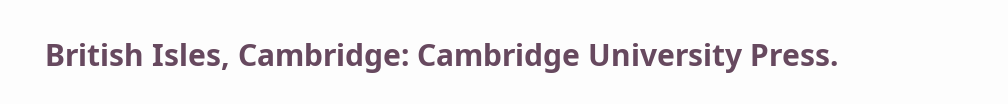British Isles, Cambridge: Cambridge University Press.